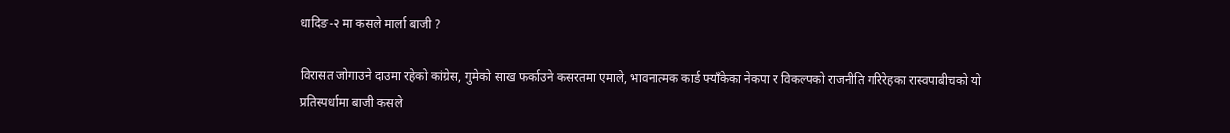धादिङ-२ मा कसले मार्ला बाजी ?

विरासत जोगाउने दाउमा रहेको कांग्रेस, गुमेको साख फर्काउने कसरतमा एमाले, भावनात्मक कार्ड फ्याँकेका नेकपा र विकल्पको राजनीति गरिरेहका रास्वपाबीचको यो प्रतिस्पर्धामा बाजी कसले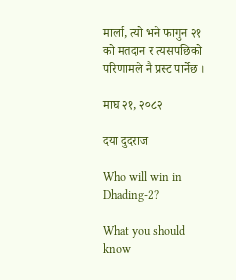मार्ला, त्यो भने फागुन २१ को मतदान र त्यसपछिको परिणामले नै प्रस्ट पार्नेछ ।

माघ २१, २०८२

दया दुदराज

Who will win in Dhading-2?

What you should know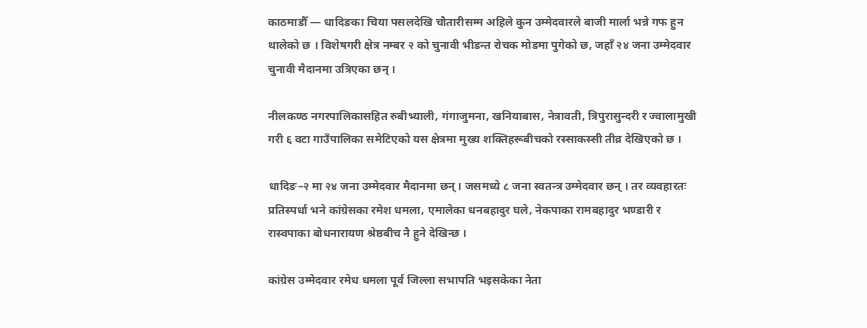काठमाडौँ — धादिङका चिया पसलदेखि चौतारीसम्म अहिले कुन उम्मेदवारले बाजी मार्ला भन्ने गफ हुन थालेको छ । विशेषगरी क्षेत्र नम्बर २ को चुनावी भीडन्त रोचक मोडमा पुगेको छ, जहाँ २४ जना उम्मेदवार चुनावी मैदानमा उत्रिएका छन् ।

नीलकण्ठ नगरपालिकासहित रुबीभ्याली, गंगाजुमना, खनियाबास, नेत्रावती, त्रिपुरासुन्दरी र ज्वालामुखी गरी ६ वटा गाउँपालिका समेटिएको यस क्षेत्रमा मुख्य शक्तिहरूबीचको रस्साकस्सी तीव्र देखिएको छ ।

धादिङ–२ मा २४ जना उम्मेदवार मैदानमा छन् । जसमध्ये ८ जना स्वतन्त्र उम्मेदवार छन् । तर व्यवहारतः प्रतिस्पर्धा भने कांग्रेसका रमेश धमला, एमालेका धनबहादुर घले, नेकपाका रामबहादुर भण्डारी र रास्वपाका बोधनारायण श्रेष्ठबीच नै हुने देखिन्छ ।

कांग्रेस उम्मेदवार रमेध धमला पूर्व जिल्ला सभापति भइसकेका नेता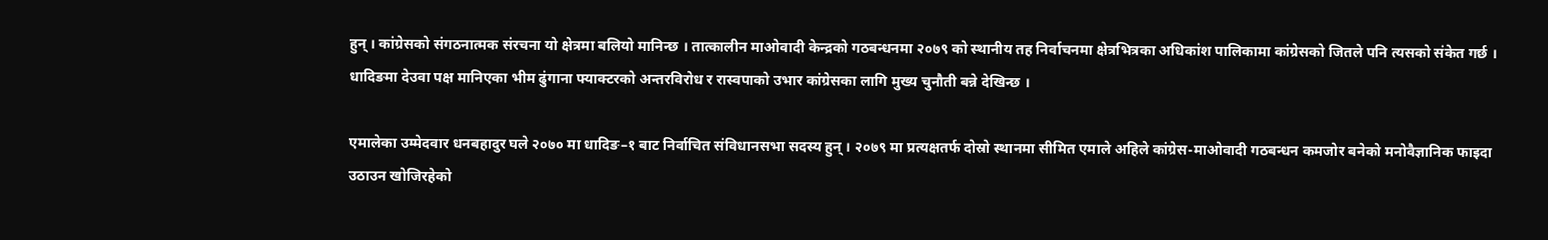हुन् । कांग्रेसको संगठनात्मक संरचना यो क्षेत्रमा बलियो मानिन्छ । तात्कालीन माओवादी केन्द्रको गठबन्धनमा २०७९ को स्थानीय तह निर्वाचनमा क्षेत्रभित्रका अधिकांश पालिकामा कांग्रेसको जितले पनि त्यसको संकेत गर्छ । धादिङमा देउवा पक्ष मानिएका भीम ढुंगाना फ्याक्टरको अन्तरविरोध र रास्वपाको उभार कांग्रेसका लागि मुख्य चुनौती बन्ने देखिन्छ ।

एमालेका उम्मेदवार धनबहादुर घले २०७० मा धादिङ–१ बाट निर्वाचित संविधानसभा सदस्य हुन् । २०७९ मा प्रत्यक्षतर्फ दोस्रो स्थानमा सीमित एमाले अहिले कांग्रेस-माओवादी गठबन्धन कमजोर बनेको मनोवैज्ञानिक फाइदा उठाउन खोजिरहेको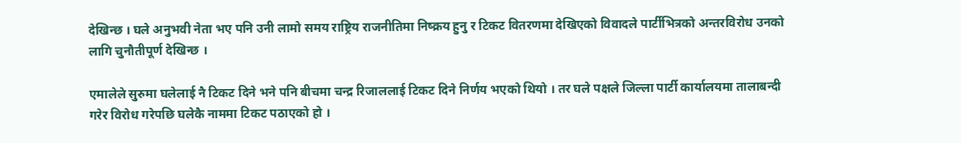देखिन्छ । घले अनुभवी नेता भए पनि उनी लामो समय राष्ट्रिय राजनीतिमा निष्क्रय हुनु र टिकट वितरणमा देखिएको विवादले पार्टीभित्रको अन्तरविरोध उनको लागि चुनौतीपूर्ण देखिन्छ ।

एमालेले सुरुमा घलेलाई नै टिकट दिने भने पनि बीचमा चन्द्र रिजाललाई टिकट दिने निर्णय भएको थियो । तर घले पक्षले जिल्ला पार्टी कार्यालयमा तालाबन्दी गरेर विरोध गरेपछि घलेकै नाममा टिकट पठाएको हो ।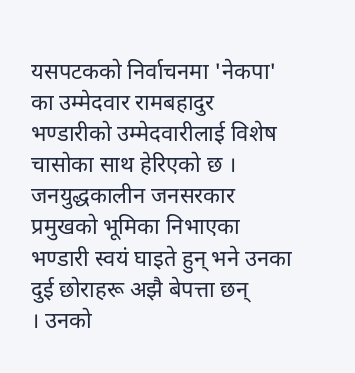यसपटकको निर्वाचनमा 'नेकपा' का उम्मेदवार रामबहादुर भण्डारीको उम्मेदवारीलाई विशेष चासोका साथ हेरिएको छ । जनयुद्धकालीन जनसरकार प्रमुखको भूमिका निभाएका भण्डारी स्वयं घाइते हुन् भने उनका दुई छोराहरू अझै बेपत्ता छन् । ‍उनको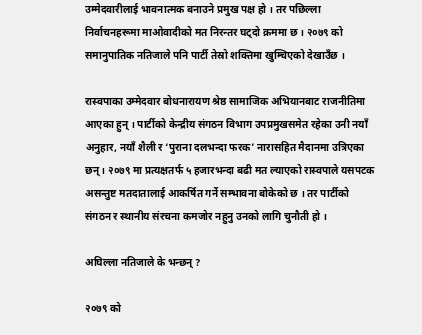उम्मेदवारीलाई भावनात्मक बनाउने प्रमुख पक्ष हो । तर पछिल्ला निर्वाचनहरूमा माओवादीको मत निरन्तर घट्दो क्रममा छ । २०७९ को समानुपातिक नतिजाले पनि पार्टी तेस्रो शक्तिमा खुम्चिएको देखाउँछ ।

रास्वपाका उम्मेदवार बोधनारायण श्रेष्ठ सामाजिक अभियानबाट राजनीतिमा आएका हुन् । पार्टीको केन्द्रीय संगठन विभाग उपप्रमुखसमेत रहेका उनी नयाँ अनुहार, नयाँ शैली र ‘पुराना दलभन्दा फरक’ नारासहित मैदानमा उत्रिएका छन् । २०७९ मा प्रत्यक्षतर्फ ५ हजारभन्दा बढी मत ल्याएको रास्वपाले यसपटक असन्तुष्ट मतदातालाई आकर्षित गर्ने सम्भावना बोकेको छ । तर पार्टीको संगठन र स्थानीय संरचना कमजोर नहुनु उनको लागि चुनौती हो ।

अघिल्ला नतिजाले के भन्छन् ?

२०७९ को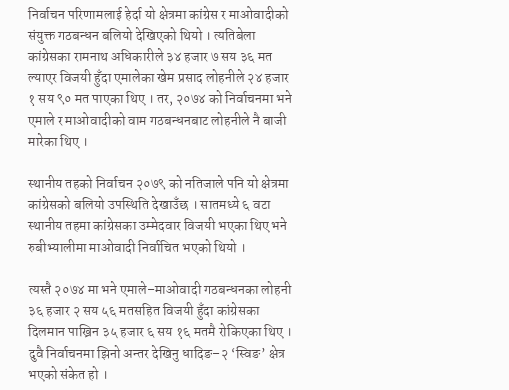निर्वाचन परिणामलाई हेर्दा यो क्षेत्रमा कांग्रेस र माओवादीको संयुक्त गठबन्धन बलियो देखिएको थियो । त्यतिबेला कांग्रेसका रामनाथ अधिकारीले ३४ हजार ७ सय ३६ मत ल्याएर विजयी हुँदा एमालेका खेम प्रसाद लोहनीले २४ हजार १ सय ९० मत पाएका थिए । तर, २०७४ को निर्वाचनमा भने एमाले र माओवादीको वाम गठबन्धनबाट लोहनीले नै बाजी मारेका थिए ।

स्थानीय तहको निर्वाचन २०७९ को नतिजाले पनि यो क्षेत्रमा कांग्रेसको बलियो उपस्थिति देखाउँछ । सातमध्ये ६ वटा स्थानीय तहमा कांग्रेसका उम्मेदवार विजयी भएका थिए भने रुबीभ्यालीमा माओवादी निर्वाचित भएको थियो ।

त्यस्तै २०७४ मा भने एमाले–माओवादी गठबन्धनका लोहनी ३६ हजार २ सय ५६ मतसहित विजयी हुँदा कांग्रेसका दिलमान पाख्रिन ३५ हजार ६ सय १६ मतमै रोकिएका थिए । दुवै निर्वाचनमा झिनो अन्तर देखिनु धादिङ–२ ‘स्विङ’ क्षेत्र भएको संकेत हो ।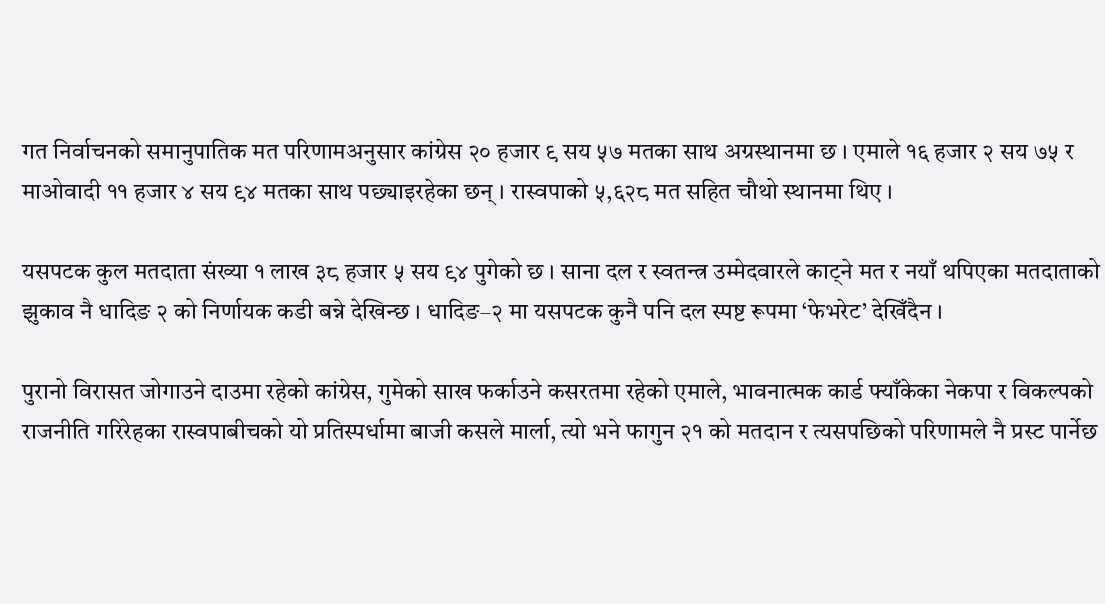गत निर्वाचनको समानुपातिक मत परिणामअनुसार कांग्रेस २० हजार ९ सय ५७ मतका साथ अग्रस्थानमा छ । एमाले १६ हजार २ सय ७५ र माओवादी ११ हजार ४ सय ९४ मतका साथ पछ्याइरहेका छन् । रास्वपाको ५,६२८ मत सहित चौथो स्थानमा थिए ।

यसपटक कुल मतदाता संख्या १ लाख ३८ हजार ५ सय ९४ पुगेको छ । साना दल र स्वतन्त्र उम्मेदवारले काट्ने मत र नयाँ थपिएका मतदाताको झुकाव नै धादिङ २ को निर्णायक कडी बन्ने देखिन्छ । धादिङ–२ मा यसपटक कुनै पनि दल स्पष्ट रूपमा ‘फेभरेट’ देखिँदैन ।

पुरानो विरासत जोगाउने दाउमा रहेको कांग्रेस, गुमेको साख फर्काउने कसरतमा रहेको एमाले, भावनात्मक कार्ड फ्याँकेका नेकपा र विकल्पको राजनीति गरिरेहका रास्वपाबीचको यो प्रतिस्पर्धामा बाजी कसले मार्ला, त्यो भने फागुन २१ को मतदान र त्यसपछिको परिणामले नै प्रस्ट पार्नेछ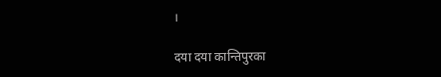।

दया दया कान्तिपुरका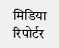मिडिया रिपोर्टर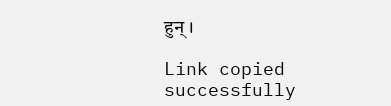हुन् ।

Link copied successfully